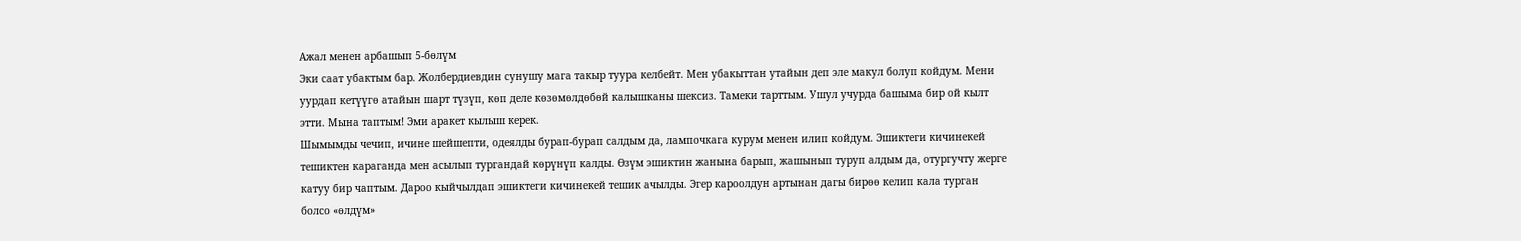Ажал менен арбашып 5-бөлүм
Эки саат убактым бар. Жолбердиевдин сунушу мага такыр туура келбейт. Мен убакыттан утайын деп эле макул болуп койдум. Мени уурдап кетүүгө атайын шарт түзүп, көп деле көзөмөлдөбөй калышканы шексиз. Тамеки тарттым. Ушул учурда башыма бир ой кылт этти. Мына таптым! Эми аракет кылыш керек.
Шымымды чечип, ичине шейшепти, одеялды бурап-бурап салдым да, лампочкага курум менен илип койдум. Эшиктеги кичинекей тешиктен караганда мен асылып тургандай көрүнүп калды. Өзүм эшиктин жанына барып, жашынып туруп алдым да, отургучту жерге катуу бир чаптым. Дароо кыйчылдап эшиктеги кичинекей тешик ачылды. Эгер кароолдун артынан дагы бирөө келип кала турган болсо «өлдүм»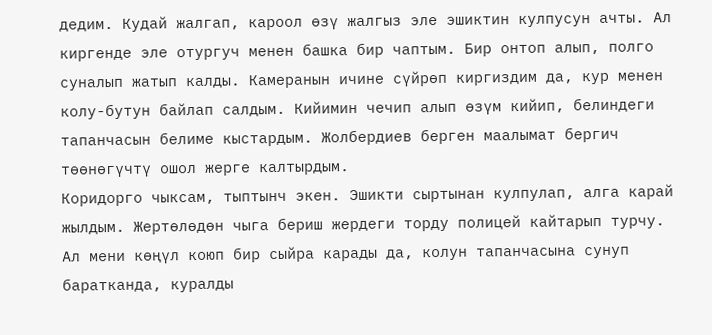дедим. Кудай жалгап, кароол өзү жалгыз эле эшиктин кулпусун ачты. Ал киргенде эле отургуч менен башка бир чаптым. Бир онтоп алып, полго суналып жатып калды. Камеранын ичине сүйрөп киргиздим да, кур менен колу-бутун байлап салдым. Кийимин чечип алып өзүм кийип, белиндеги тапанчасын белиме кыстардым. Жолбердиев берген маалымат бергич төөнөгүчтү ошол жерге калтырдым.
Коридорго чыксам, тыптынч экен. Эшикти сыртынан кулпулап, алга карай жылдым. Жертөлөдөн чыга бериш жердеги торду полицей кайтарып турчу. Ал мени көңүл коюп бир сыйра карады да, колун тапанчасына сунуп баратканда, куралды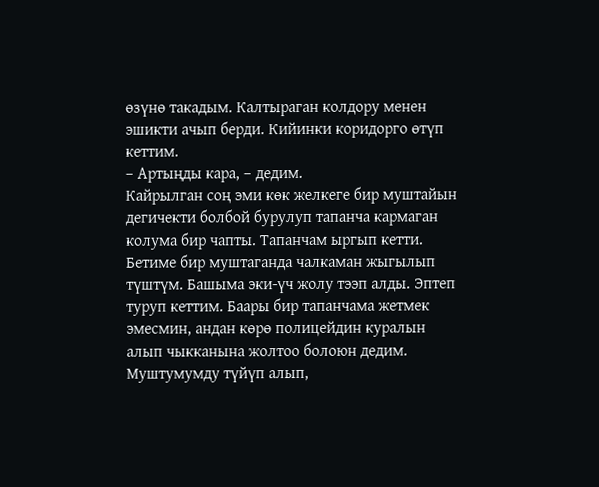өзүнө такадым. Калтыраган колдору менен эшикти ачып берди. Кийинки коридорго өтүп кеттим.
– Артыңды кара, – дедим.
Кайрылган соң эми көк желкеге бир муштайын дегичекти болбой бурулуп тапанча кармаган колума бир чапты. Тапанчам ыргып кетти. Бетиме бир муштаганда чалкаман жыгылып түштүм. Башыма эки-үч жолу тээп алды. Эптеп туруп кеттим. Баары бир тапанчама жетмек эмесмин, андан көрө полицейдин куралын алып чыкканына жолтоо болоюн дедим. Муштумумду түйүп алып,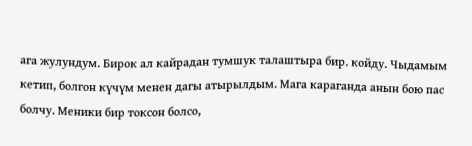ага жулундум. Бирок ал кайрадан тумшук талаштыра бир. койду. Чыдамым кетип, болгон күчүм менен дагы атырылдым. Мага караганда анын бою пас болчу. Меники бир токсон болсо,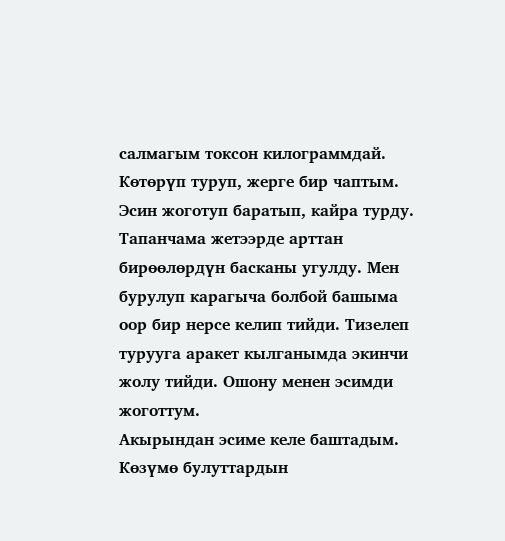салмагым токсон килограммдай. Көтөрүп туруп, жерге бир чаптым. Эсин жоготуп баратып, кайра турду. Тапанчама жетээрде арттан бирөөлөрдүн басканы угулду. Мен бурулуп карагыча болбой башыма оор бир нерсе келип тийди. Тизелеп турууга аракет кылганымда экинчи жолу тийди. Ошону менен эсимди жоготтум.
Акырындан эсиме келе баштадым. Көзүмө булуттардын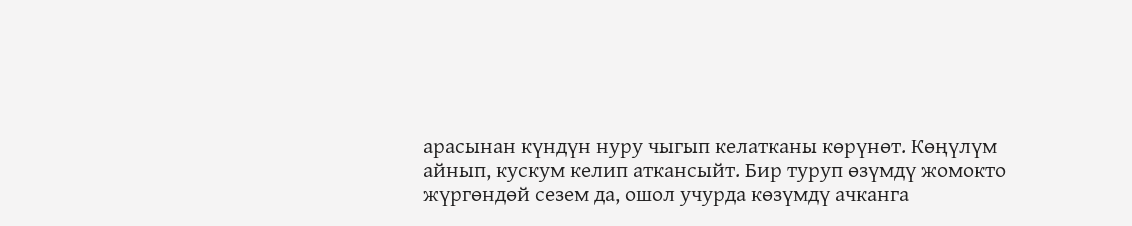арасынан күндүн нуру чыгып келатканы көрүнөт. Көңүлүм айнып, кускум келип аткансыйт. Бир туруп өзүмдү жомокто жүргөндөй сезем да, ошол учурда көзүмдү ачканга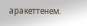аракеттенем.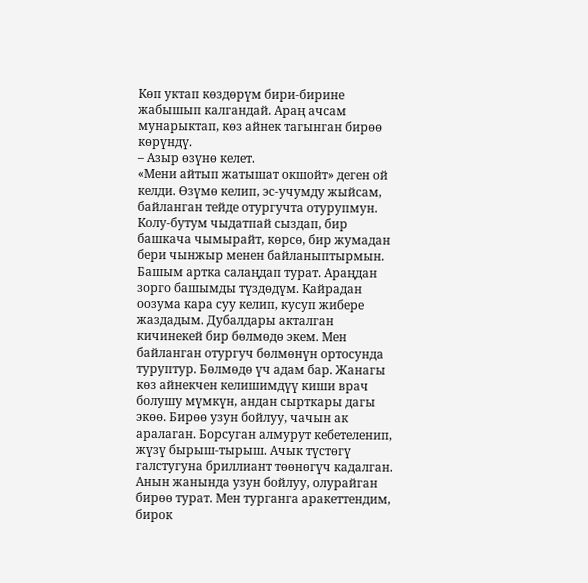Көп уктап көздөрүм бири-бирине жабышып калгандай. Араң ачсам мунарыктап, көз айнек тагынган бирөө көрүндү.
– Азыр өзүнө келет.
«Мени айтып жатышат окшойт» деген ой келди. Өзүмө келип, эс-учумду жыйсам, байланган тейде отургучта отурупмун. Колу-бутум чыдатпай сыздап, бир башкача чымырайт, көрсө, бир жумадан бери чынжыр менен байланыптырмын. Башым артка салаңдап турат. Араңдан зорго башымды түздөдүм. Кайрадан оозума кара суу келип, кусуп жибере жаздадым. Дубалдары акталган кичинекей бир бөлмөдө экем. Мен байланган отургуч бөлмөнүн ортосунда туруптур. Бөлмөдө үч адам бар. Жанагы көз айнекчен келишимдүү киши врач болушу мүмкүн, андан сырткары дагы экөө. Бирөө узун бойлуу, чачын ак аралаган. Борсуган алмурут кебетеленип, жүзү бырыш-тырыш. Ачык түстөгү галстугуна бриллиант төөнөгүч кадалган. Анын жанында узун бойлуу, олурайган бирөө турат. Мен турганга аракеттендим, бирок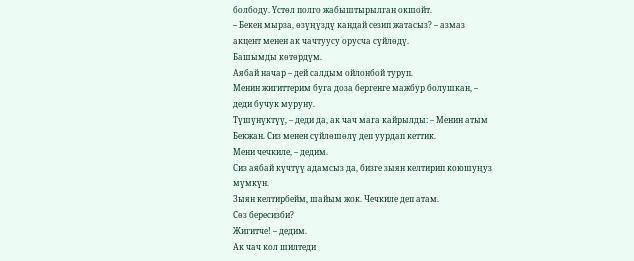болбоду. Үстөл полго жабыштырылган окшойт.
– Бекен мырза, өзүңүздү кандай сезип жатасыз? – азмаз акцент менен ак чачтуусу орусча сүйлөдү.
Башымды көтөрдүм.
Аябай начар – дей салдым ойлонбой туруп.
Менин жигиттерим буга доза бергенге мажбур болушкан, – деди бучук муруну.
Түшүнүктүү, – деди да, ак чач мага кайрылды: – Менин атым Бекжан. Сиз менен сүйлөшөлү деп уурдап кеттик.
Мени чечкиле, – дедим.
Сиз аябай күчтүү адамсыз да, бизге зыян келтирип коюшуңуз мүмкүн.
Зыян келтирбейм, шайым жок. Чечкиле деп атам.
Сөз бересизби?
Жигитче! – дедим.
Ак чач кол шилтеди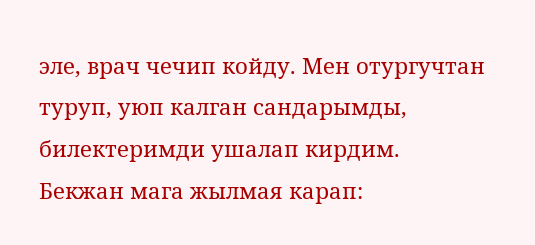эле, врач чечип койду. Мен отургучтан туруп, уюп калган сандарымды, билектеримди ушалап кирдим. Бекжан мага жылмая карап: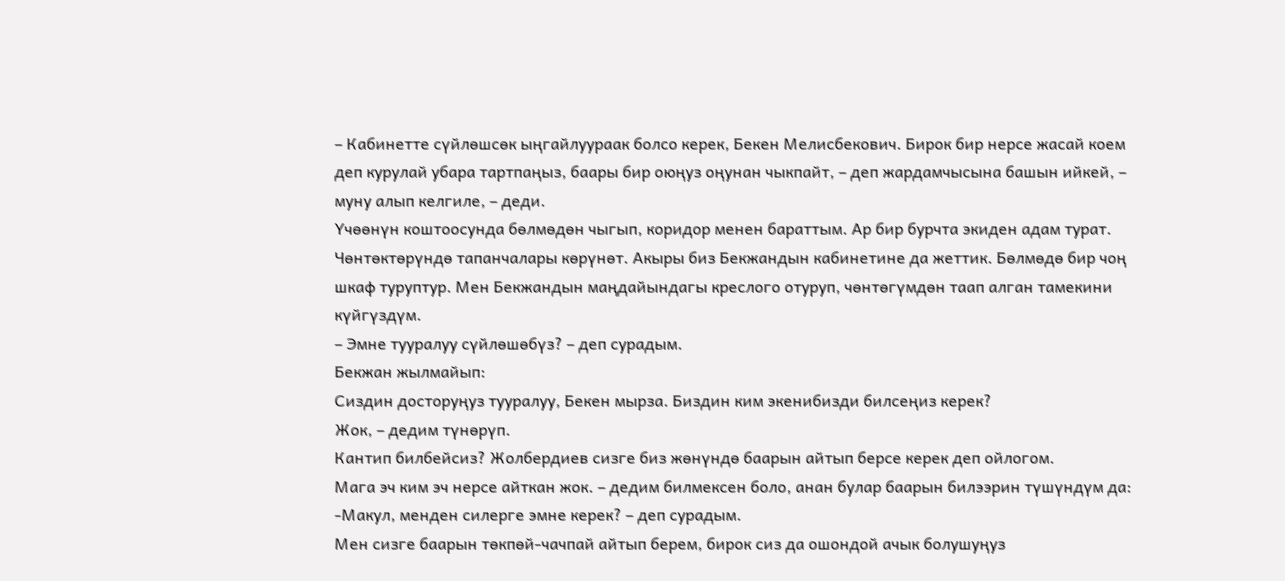– Кабинетте сүйлөшсөк ыңгайлуураак болсо керек, Бекен Мелисбекович. Бирок бир нерсе жасай коем деп курулай убара тартпаңыз, баары бир оюңуз оңунан чыкпайт, – деп жардамчысына башын ийкей, – муну алып келгиле, – деди.
Үчөөнүн коштоосунда бөлмөдөн чыгып, коридор менен бараттым. Ар бир бурчта экиден адам турат. Чөнтөктөрүндө тапанчалары көрүнөт. Акыры биз Бекжандын кабинетине да жеттик. Бөлмөдө бир чоң шкаф туруптур. Мен Бекжандын маңдайындагы креслого отуруп, чөнтөгүмдөн таап алган тамекини күйгүздүм.
– Эмне тууралуу сүйлөшөбүз? – деп сурадым.
Бекжан жылмайып:
Сиздин досторуңуз тууралуу, Бекен мырза. Биздин ким экенибизди билсеңиз керек?
Жок, – дедим түнөрүп.
Кантип билбейсиз? Жолбердиев сизге биз жөнүндө баарын айтып берсе керек деп ойлогом.
Мага эч ким эч нерсе айткан жок. – дедим билмексен боло, анан булар баарын билээрин түшүндүм да: -Макул, менден силерге эмне керек? – деп сурадым.
Мен сизге баарын төкпөй-чачпай айтып берем, бирок сиз да ошондой ачык болушуңуз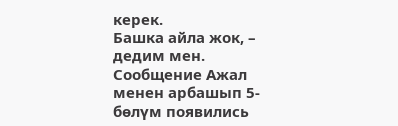керек.
Башка айла жок, – дедим мен.
Сообщение Ажал менен арбашып 5-бөлүм появились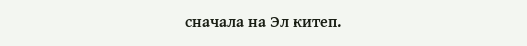сначала на Эл китеп.